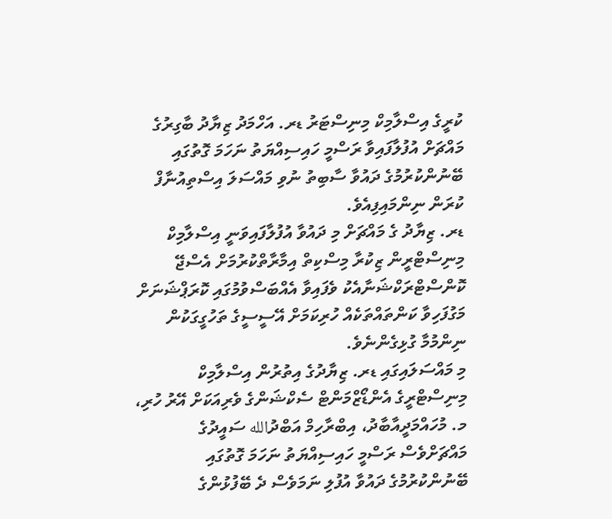ކުރީގެ އިސްލާމިކް މިނިސްޓަރު ޑރ. އަހްމަދު ޒިޔާދު ބާގިރުގެ މައްޗަށް އުފުލާފައިވާ ރަސްމީ ހައިސިއްޔަތު ނަހަމަ ގޮތުގައި ބޭނުންކުރުމުގެ ދައުވާ ސާބިތު ނުވި މައްސަލަ އިސްތިއުނާފް ކުރަން ނިންމައިފިއެވެ.
ޑރ. ޒިޔާދު ގެ މައްޗަށް މި ދައުވާ އުފުލާފައިވަނީ އިސްލާމިކް މިނިސްޓްރީން ޒިކުރާ މިސްކިތް އިމާރާތްކުރުމަށް އެސްޖޭ ކޮންސްޓްރަކްޝަނާއެކު ވެފައިވާ އެއްބަސްވުމުގައި ކޮރަޕްޝަނަށް މަގުފަހިވާ ކަންތައްތަކެއް ހުރިކަމަށް އޭސީސީގެ ތަހުގީގަކުން ނިންމުމާ ގުޅިގެންނެވެ.
މި މައްސަލައިގައި ޑރ. ޒިޔާދުގެ އިތުރުން އިސްލާމިކް މިނިސްޓްރީގެ އެންޑޯޒްމަންޓް ސެކްޝަންގެ ވެރިއަކަށް އޭރު ހުރި، މ. މުހައްމަދީއާބާދު، އިބްރާހިމް އަބްދުالله ސައީދުގެ މައްޗަށްވެސް ރަސްމީ ހައިސިއްޔަތު ނަހަމަ ގޮތުގައި ބޭނުންކުރުމުގެ ދައުވާ އުފުލި ނަމަވެސް ދެ ބޭފުޅުންގެ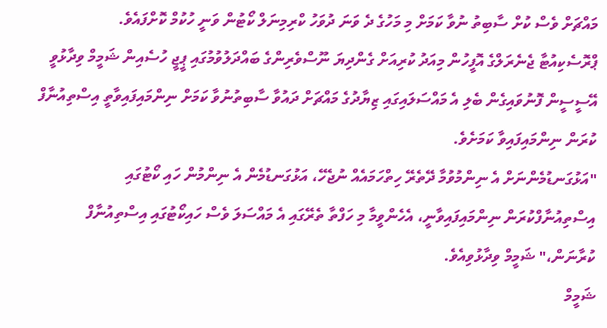މައްޗަށް ވެސް ކުށް ސާބިތު ނުވާ ކަމަށް މި މަހުގެ ދެ ވަނަ ދުވަހު ކްރިމިނަލް ކޯޓުން ވަނީ ހުކުމް ކޮށްފައެވެ.
ޕްރޮސެކިއުޓާ ޖެނެރަލްގެ އޮފީހުން މިއަދު ކުރިއަށް ގެންދިޔަ ނޫސްވެރިންގެ ބައްދަލުވުމުގައި ޕީޖީ ހުސެއިން ޝަމީމް ވިދާޅުވީ އޭސީސީން ފޮނުވައިގެން ބެލި އެ މައްސަލައިގައި ޒިޔާދުގެ މައްޗަށް ދައުވާ ސާބިތުނުވާ ކަމަށް ނިންމައިފައިވާތީ އިސްތިއުނާފް ކުރަން ނިންމައިފައިވާ ކަމަށެވެ.
"އަޅުގަނޑުމެންނަށް އެ ނިންމުވުމާ ދޭތެރޭ ހިތްހަމައެއް ނުޖެހޭ، އަޅުގަނޑުމެން އެ ނިންމުން ހައި ކޯޓުގައި އިސްތިއުނާފްކުރަން ނިންމައިފައިވާނީ، އެހެންވީމާ މި ހަފްތާ ތެރޭގައި އެ މައްސަލަ ވެސް ހައިކޯޓުގައި އިސްތިއުނާފް ކުރާނަން،" ޝަމީމް ވިދާޅުވިއެވެ.
ޝަމީމް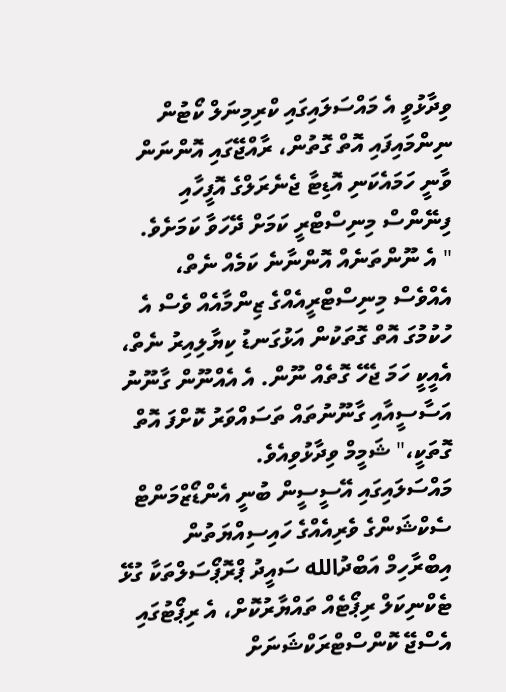ވިދާޅުވީ އެ މައްސަލައިގައި ކްރިމިނަލް ކޯޓުން ނިންމައިފައި އޮތް ގޮތުން، ރާއްޖޭގައި އޮންނަން ވާނީ ހަމައެކަނި އޮޑިޓާ ޖެނެރަލްގެ އޮފީހާއި ފިނޭންސް މިނިސްޓްރީ ކަމަށް ދޭހަވާ ކަމަށެވެ.
" އެ ނޫންތަނެއް އޮންނާނެ ކަމެއް ނެތް، އެއްވެސް މިނިސްޓްރީއެއްގެ ޒިންމާއެއް ވެސް އެ ހުކުމުގަ އޮތް ގޮތަކުން އަޅުގަނޑު ކިޔާލިއިރު ނެތް، އެއީކީ ހަމަ ޖެހޭ ގޮތެއް ނޫން. އެ އެއްނޫން ގާނޫނު އަސާސީއާއި ގާނޫނުތައް ތަސައްވަރު ކޮށްފަ އޮތް ގޮތަކީ،" ޝަމީމް ވިދާޅުވިއެވެ.
މައްސަލައިގައި އޭސީސީން ބުނީ އެންޑޯޒްމަންޓް ސެކްޝަންގެ ވެރިއެއްގެ ހައިސިއްޔަތުން އިބްރާހިމް އަބްދުالله ސައީދު ޕްރޮޕޯސަލްތަކާ ގުޅޭ ޓެކްނިކަލް ރިޕޯޓެއް ތައްޔާރުކޮށް، އެ ރިޕޯޓުގައި އެސްޖޭ ކޮންސްޓްރަކްޝަނަށް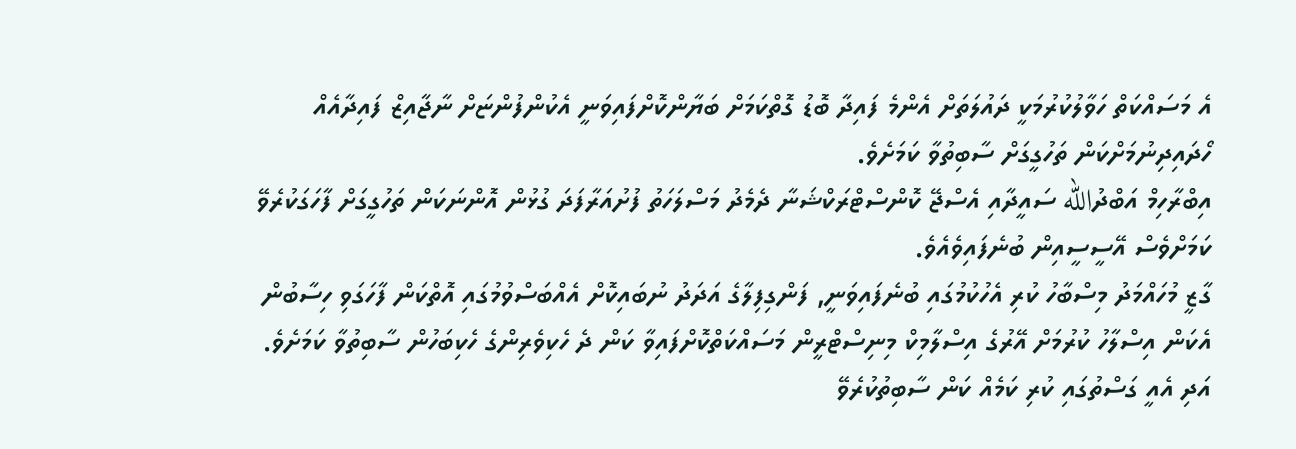އެ މަސައްކަތް ހަވާލުކުރުމަކީ ދައުލަތަށް އެންމެ ފައިދާ ބޮޑު ގޮތްކަމަށް ބަޔާންކޮށްފައިވަނީ އެކުންފުންޏަށް ނާޖާއިޒް ފައިދާއެއް ހޯދައިދިނުމަށްކަން ތަހުގީގަށް ސާބިތުވާ ކަމަށެވެ.
އިބްރާހިމް އަބްދުالله ސައީދާއި އެސްޖޭ ކޮންސްޓްރަކްޝަނާ ދެމެދު މަސްލަހަތު ފުށުއަރާފަދަ ގުޅުން އޮންނަކަން ތަހުގީގަށް ފާހަގަކުރެވޭ ކަމަށްވެސް އޭސީސީއިން ބުނެފައިވެއެވެ.
ގާޒީ މުހައްމަދު މިސްބާހު ކުރި އެހުކުމުގައި ބުނެފައިވަނީ, ފަންގިފިލާގެ އަދަދު ނުބައިކޮށް އެއްބަސްވުމުގައި އޮތްކަން ފާހަގަވި ހިސާބުން އެކަން އިސްލާހު ކުރުމަށް އޭރުގެ އިސްލާމިކް މިނިސްޓްރީން މަސައްކަތްކޮށްފައިވާ ކަން ދެ ހެކިވެރިންގެ ހެކިބަހުން ސާބިތުވާ ކަމަށެވެ. އަދި އެއީ ގަސްތުގައި ކުރި ކަމެއް ކަން ސާބިތުކުރެވޭ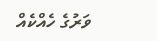ވަރުގެ ހެއްކެއް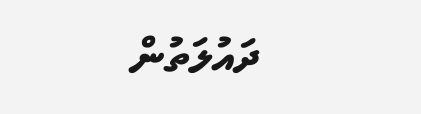ދައުލަތުން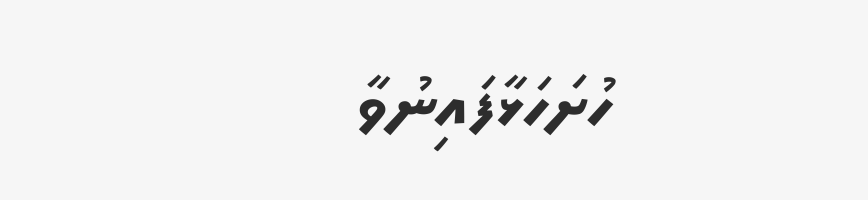ހުށަހަޅާފައިނުވާ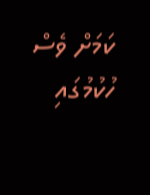ކަމަށް ވެސް ހުކުމުގައި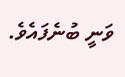ވަނީ ބުނެފައެވެ.